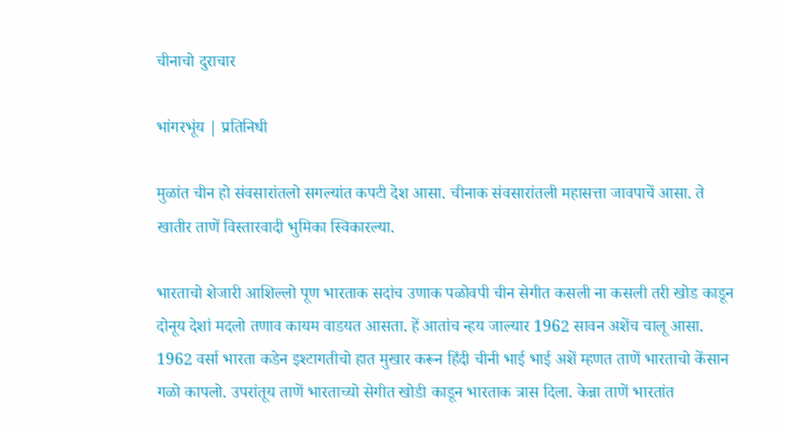चीनाचो दुराचार

भांगरभूंय | प्रतिनिधी

मुळांत चीन हो संवसारांतलो सगल्यांत कपटी देश आसा. चीनाक संवसारांतली महासत्ता जावपाचें आसा. ते खातीर ताणें विस्तारवादी भुमिका स्विकारल्या.

भारताचो शेजारी आशिल्लो पूण भारताक सदांच उणाक पळोवपी चीन सेगीत कसली ना कसली तरी खोड काडून दोनूय देशां मदलो तणाव कायम वाडयत आसता. हें आतांच न्हय जाल्यार 1962 सावन अशेंच चालू आसा. 1962 वर्सा भारता कडेन इश्टागतीचो हात मुखार करून हिंदी चीनी भाई भाई अशें म्हणत ताणें भारताचो केंसान गळो कापलो. उपरांतूय ताणें भारताच्यो सेगीत खोडी काडून भारताक त्रास दिला. केन्ना ताणें भारतांत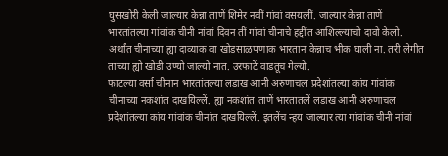घुसखोरी केली जाल्यार केन्ना ताणें शिमेर नवीं गांवां वसयलीं. जाल्यार केन्ना ताणें भारतांतल्या गांवांक चीनी नांवां दिवन तीं गांवां चीनाचे हद्दींत आशिल्ल्याचो दावो केलो. अर्थांत चीनाच्या ह्या दाव्याक वा खोडसाळपणाक भारतान केन्नाच भीक घाली ना. तरी लेगीत ताच्या ह्यो खोडी उण्यो जाल्यो नात. उरफाटें वाडतूच गेल्यो.
फाटल्या वर्सा चीनान भारतांतल्या लडाख आनी अरुणाचल प्रदेशांतल्या कांय गांवांक चीनाच्या नकशांत दाखयिल्लें. ह्या नकशांत ताणें भारतातलें लडाख आनी अरुणाचल प्रदेशांतल्या कांय गांवांक चीनांत दाखयिल्लें. इतलेंच न्हय जाल्यार त्या गांवांक चीनी नांवां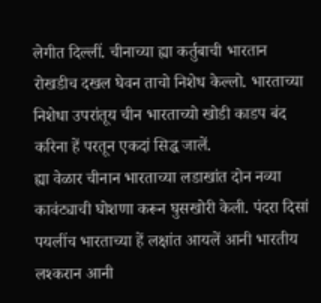लेगीत दिल्लीं. चीनाच्या ह्या कर्तुबाची भारतान रोखडीच दखल घेवन ताचो निशेध केल्लो. भारताच्या निशेधा उपरांतूय चीन भारताच्यो खोडी काडप बंद करिना हें परतून एकदां सिद्ध जालें.
ह्या वेळार चीनान भारताच्या लडाखांत दोन नव्या कावंट्याची घोशणा करून घुसखोरी केली. पंदरा दिसां पयलींच भारताच्या हें लक्षांत आयलें आनी भारतीय लश्करान आनी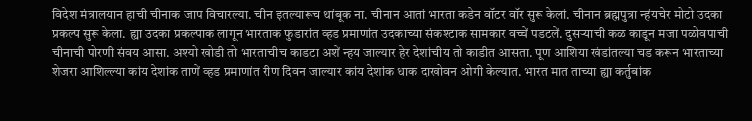विदेश मंत्रालयान हाची चीनाक जाप विचारल्या. चीन इतल्यारूच थांबूक ना. चीनान आतां भारता कडेन वॉटर वॉर सुरू केलां. चीनान ब्रह्मपुत्रा न्हंयचेर मोटो उदका प्रकल्प सुरू केला. ह्या उदका प्रकल्पाक लागून भारताक फुडारांत व्हड प्रमाणांत उदकाच्या संकश्टाक सामकार वच्चें पडटलें. दुसऱ्याची कळ काडून मजा पळोवपाची चीनाची पोरणी संवय आसा. अश्यो खोडी तो भारताचीच काडटा अशें न्हय जाल्यार हेर देशांचीय तो काडीत आसता. पूण आशिया खंडांतल्या चड करून भारताच्या शेजरा आशिल्ल्या कांय देशांक ताणें व्हड प्रमाणांत रीण दिवन जाल्यार कांय देशांक धाक दाखोवन ओगी केल्यात. भारत मात ताच्या ह्या कर्तुबांक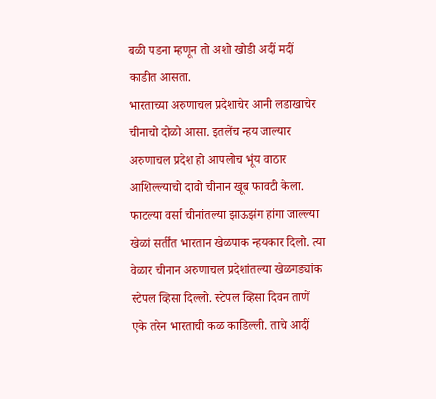बळी पडना म्हणून तो अशो खोडी अदीं मदीं काडीत आसता.
भारताच्या अरुणाचल प्रदेशाचेर आनी लडाखाचेर चीनाचो दोळो आसा. इतलेंच न्हय जाल्यार अरुणाचल प्रदेश हो आपलोच भूंय वाठार आशिल्ल्याचो दावो चीनान खूब फावटी केला. फाटल्या वर्सा चीनांतल्या झाऊझंग हांगा जाल्ल्या खेळां सर्तींत भारतान खेळपाक न्हयकार दिलो. त्या वेळार चीनान अरुणाचल प्रदेशांतल्या खेळगड्यांक स्टेपल व्हिसा दिल्लो. स्टेपल व्हिसा दिवन ताणें एके तरेन भारताची कळ काडिल्ली. ताचे आदीं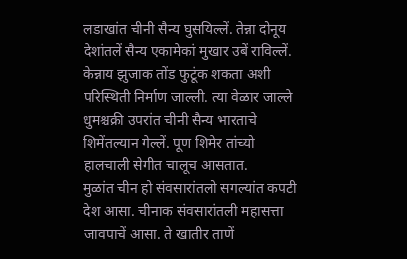लडाखांत चीनी सैन्य घुसयिल्लें. तेन्ना दोनूय देशांतलें सैन्य एकामेकां मुखार उबें राविल्लें. केन्नाय झुजाक तोंड फुटूंक शकता अशी परिस्थिती निर्माण जाल्ली. त्या वेळार जाल्ले धुमश्चक्री उपरांत चीनी सैन्य भारताचे शिमेंतल्यान गेल्लें. पूण शिमेर तांच्यो हालचाली सेगीत चालूच आसतात.
मुळांत चीन हो संवसारांतलो सगल्यांत कपटी देश आसा. चीनाक संवसारांतली महासत्ता जावपाचें आसा. ते खातीर ताणें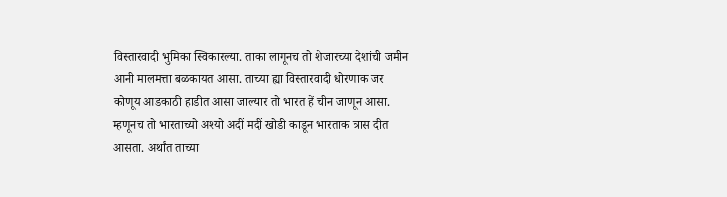विस्तारवादी भुमिका स्विकारल्या. ताका लागूनच तो शेजारच्या देशांची जमीन आनी मालमत्ता बळकायत आसा. ताच्या ह्या विस्तारवादी धोरणाक जर कोणूय आडकाठी हाडीत आसा जाल्यार तो भारत हें चीन जाणून आसा. म्हणूनच तो भारताच्यो अश्यो अदीं मदीं खोडी काडून भारताक त्रास दीत आसता. अर्थांत ताच्या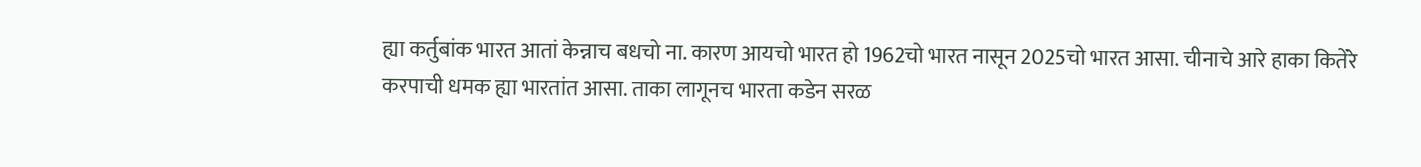ह्या कर्तुबांक भारत आतां केन्नाच बधचो ना. कारण आयचो भारत हो 1962चो भारत नासून 2025चो भारत आसा. चीनाचे आरे हाका कितेंरे करपाची धमक ह्या भारतांत आसा. ताका लागूनच भारता कडेन सरळ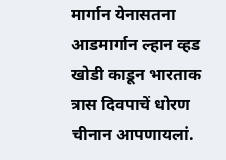मार्गान येनासतना आडमार्गान ल्हान व्हड खोडी काडून भारताक त्रास दिवपाचें धोरण चीनान आपणायलां.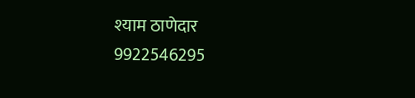श्याम ठाणेदार
9922546295